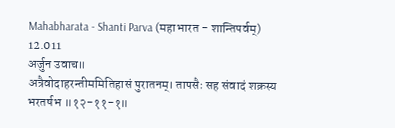Mahabharata - Shanti Parva (महाभारत - शान्तिपर्वम्)
12.011
अर्जुन उवाच॥
अत्रैवोदाहरन्तीममितिहासं पुरातनम्। तापसैः सह संवादं शक्रस्य भरतर्षभ ॥१२-११-१॥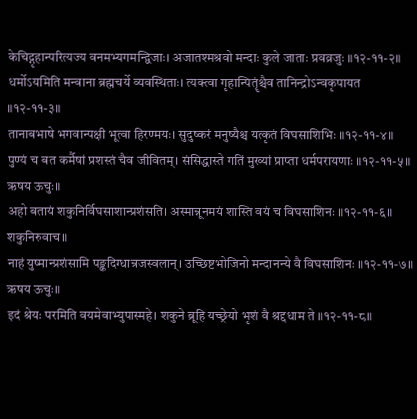केचिद्गृहान्परित्यज्य वनमभ्यगमन्द्विजाः। अजातश्मश्रवो मन्दाः कुले जाताः प्रवव्रजुः ॥१२-११-२॥
धर्मोऽयमिति मन्वाना ब्रह्मचर्ये व्यवस्थिताः। त्यक्त्वा गृहान्पितॄंश्चैव तानिन्द्रोऽन्वकृपायत ॥१२-११-३॥
तानाबभाषे भगवान्पक्षी भूत्वा हिरण्मयः। सुदुष्करं मनुष्यैश्च यत्कृतं विघसाशिभिः ॥१२-११-४॥
पुण्यं च बत कर्मैषां प्रशस्तं चैव जीवितम्। संसिद्धास्ते गतिं मुख्यां प्राप्ता धर्मपरायणाः ॥१२-११-५॥
ऋषय ऊचुः॥
अहो बतायं शकुनिर्विघसाशान्प्रशंसति। अस्मान्नूनमयं शास्ति वयं च विघसाशिनः ॥१२-११-६॥
शकुनिरुवाच॥
नाहं युष्मान्प्रशंसामि पङ्कदिग्धान्रजस्वलान्। उच्छिष्टभोजिनो मन्दानन्ये वै विघसाशिनः ॥१२-११-७॥
ऋषय ऊचुः॥
इदं श्रेयः परमिति वयमेवाभ्युपास्महे। शकुने ब्रूहि यच्छ्रेयो भृशं वै श्रद्दधाम ते ॥१२-११-८॥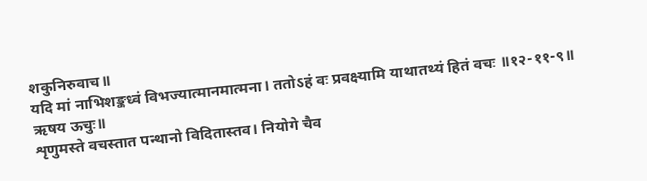शकुनिरुवाच॥
यदि मां नाभिशङ्कध्वं विभज्यात्मानमात्मना। ततोऽहं वः प्रवक्ष्यामि याथातथ्यं हितं वचः ॥१२-११-९॥
ऋषय ऊचुः॥
शृणुमस्ते वचस्तात पन्थानो विदितास्तव। नियोगे चैव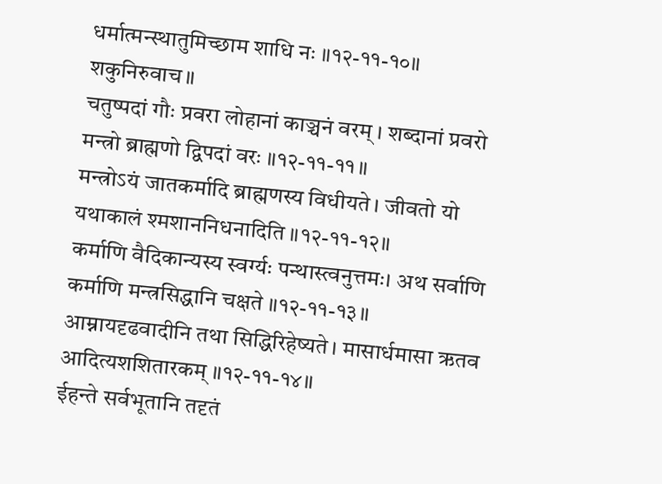धर्मात्मन्स्थातुमिच्छाम शाधि नः ॥१२-११-१०॥
शकुनिरुवाच॥
चतुष्पदां गौः प्रवरा लोहानां काञ्चनं वरम्। शब्दानां प्रवरो मन्त्रो ब्राह्मणो द्विपदां वरः ॥१२-११-११॥
मन्त्रोऽयं जातकर्मादि ब्राह्मणस्य विधीयते। जीवतो यो यथाकालं श्मशाननिधनादिति ॥१२-११-१२॥
कर्माणि वैदिकान्यस्य स्वर्ग्यः पन्थास्त्वनुत्तमः। अथ सर्वाणि कर्माणि मन्त्रसिद्धानि चक्षते ॥१२-११-१३॥
आम्नायदृढवादीनि तथा सिद्धिरिहेष्यते। मासार्धमासा ऋतव आदित्यशशितारकम् ॥१२-११-१४॥
ईहन्ते सर्वभूतानि तदृतं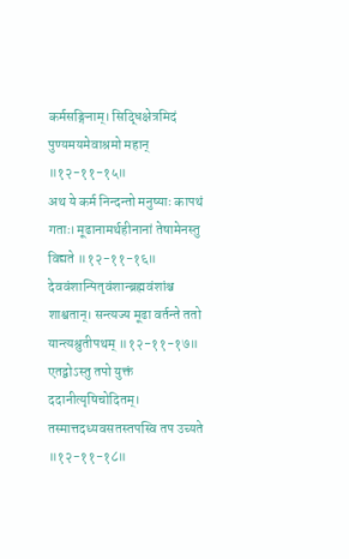कर्मसङ्गिनाम्। सिद्धिक्षेत्रमिदं पुण्यमयमेवाश्रमो महान् ॥१२-११-१५॥
अथ ये कर्म निन्दन्तो मनुष्याः कापथं गताः। मूढानामर्थहीनानां तेषामेनस्तु विद्यते ॥१२-११-१६॥
देववंशान्पितृवंशान्ब्रह्मवंशांश्च शाश्वतान्। सन्त्यज्य मूढा वर्तन्ते ततो यान्त्यश्रुतीपथम् ॥१२-११-१७॥
एतद्वोऽस्तु तपो युक्तं ददानीत्यृषिचोदितम्। तस्मात्तदध्यवसतस्तपस्वि तप उच्यते ॥१२-११-१८॥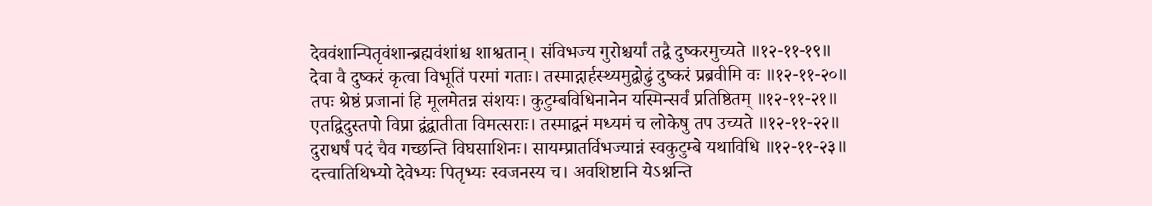देववंशान्पितृवंशान्ब्रह्मवंशांश्च शाश्वतान्। संविभज्य गुरोश्चर्यां तद्वै दुष्करमुच्यते ॥१२-११-१९॥
देवा वै दुष्करं कृत्वा विभूतिं परमां गताः। तस्माद्गार्हस्थ्यमुद्वोढुं दुष्करं प्रब्रवीमि वः ॥१२-११-२०॥
तपः श्रेष्ठं प्रजानां हि मूलमेतन्न संशयः। कुटुम्बविधिनानेन यस्मिन्सर्वं प्रतिष्ठितम् ॥१२-११-२१॥
एतद्विदुस्तपो विप्रा द्वंद्वातीता विमत्सराः। तस्माद्वनं मध्यमं च लोकेषु तप उच्यते ॥१२-११-२२॥
दुराधर्षं पदं चैव गच्छन्ति विघसाशिनः। सायम्प्रातर्विभज्यान्नं स्वकुटुम्बे यथाविधि ॥१२-११-२३॥
दत्त्वातिथिभ्यो देवेभ्यः पितृभ्यः स्वजनस्य च। अवशिष्टानि येऽश्नन्ति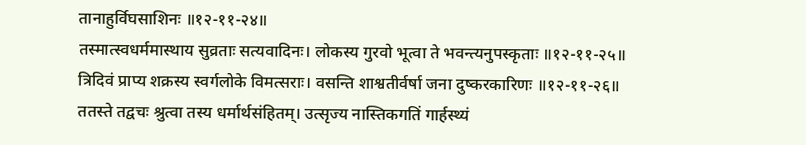तानाहुर्विघसाशिनः ॥१२-११-२४॥
तस्मात्स्वधर्ममास्थाय सुव्रताः सत्यवादिनः। लोकस्य गुरवो भूत्वा ते भवन्त्यनुपस्कृताः ॥१२-११-२५॥
त्रिदिवं प्राप्य शक्रस्य स्वर्गलोके विमत्सराः। वसन्ति शाश्वतीर्वर्षा जना दुष्करकारिणः ॥१२-११-२६॥
ततस्ते तद्वचः श्रुत्वा तस्य धर्मार्थसंहितम्। उत्सृज्य नास्तिकगतिं गार्हस्थ्यं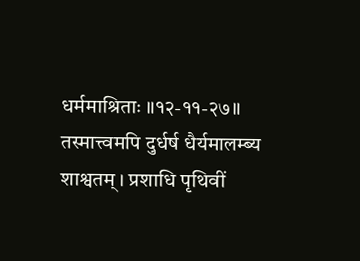धर्ममाश्रिताः ॥१२-११-२७॥
तस्मात्त्वमपि दुर्धर्ष धैर्यमालम्ब्य शाश्वतम्। प्रशाधि पृथिवीं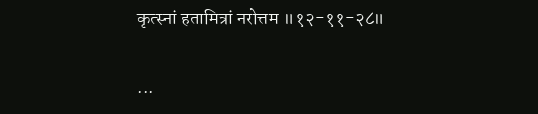कृत्स्नां हतामित्रां नरोत्तम ॥१२-११-२८॥

...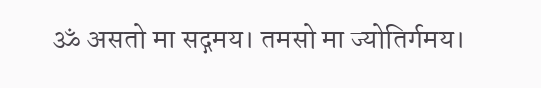ॐ असतो मा सद्गमय। तमसो मा ज्योतिर्गमय।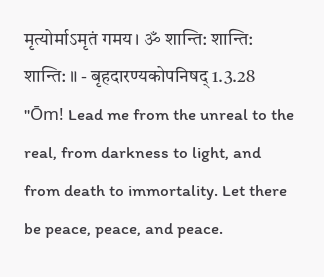मृत्योर्माऽमृतं गमय। ॐ शान्ति: शान्ति: शान्ति: ॥ - बृहदारण्यकोपनिषद् 1.3.28
"Ōm! Lead me from the unreal to the real, from darkness to light, and from death to immortality. Let there be peace, peace, and peace.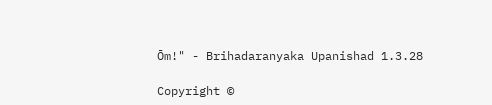Ōm!" - Brihadaranyaka Upanishad 1.3.28

Copyright ©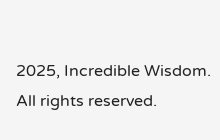2025, Incredible Wisdom.
All rights reserved.